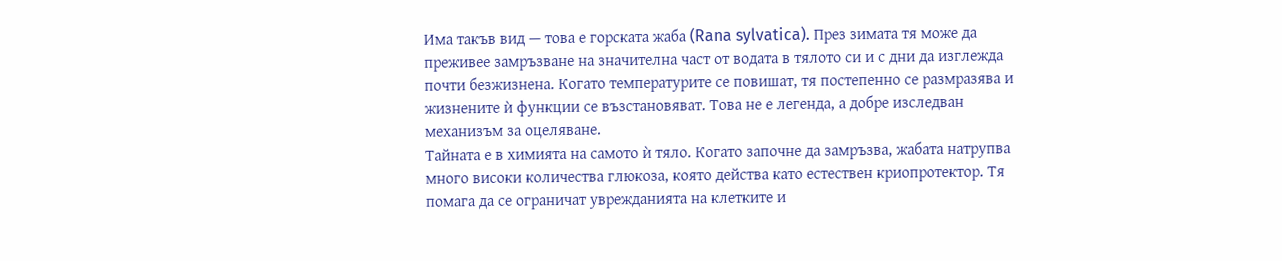Има такъв вид — това е горската жаба (Rana sylvatica). През зимата тя може да преживее замръзване на значителна част от водата в тялото си и с дни да изглежда почти безжизнена. Когато температурите се повишат, тя постепенно се размразява и жизнените ѝ функции се възстановяват. Това не е легенда, а добре изследван механизъм за оцеляване.
Тайната е в химията на самото ѝ тяло. Когато започне да замръзва, жабата натрупва много високи количества глюкоза, която действа като естествен криопротектор. Тя помага да се ограничат уврежданията на клетките и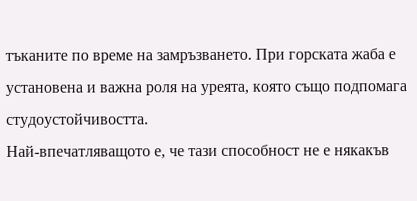тъканите по време на замръзването. При горската жаба е установена и важна роля на уреята, която също подпомага студоустойчивостта.
Най-впечатляващото е, че тази способност не е някакъв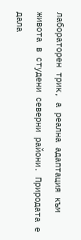лабораторен трик, а реална адаптация към живота в студени северни райони. Природата е дала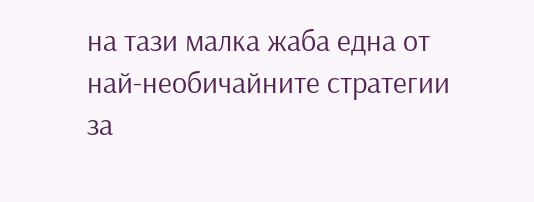на тази малка жаба една от най-необичайните стратегии за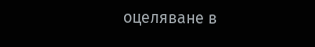оцеляване в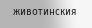животинския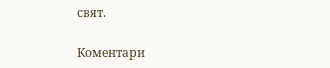свят.

Коментари